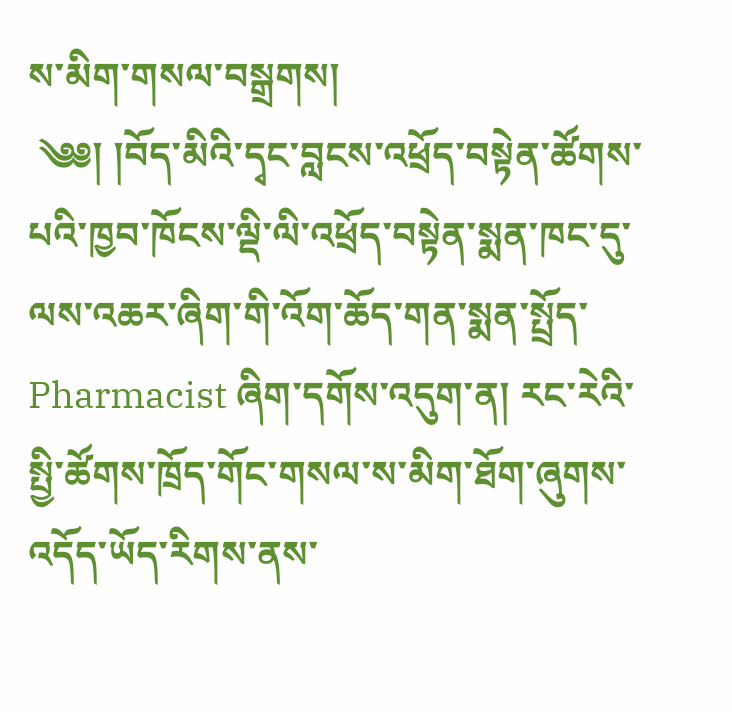ས་མིག་གསལ་བསྒྲགས།
 ༄༅། །བོད་མིའི་དྭང་བླངས་འཕྲོད་བསྟེན་ཚོགས་པའི་ཁྱབ་ཁོངས་ལྡི་ལི་འཕྲོད་བསྟེན་སྨན་ཁང་དུ་ལས་འཆར་ཞིག་གི་འོག་ཆོད་གན་སྨན་སྤྲོད་ Pharmacist ཞིག་དགོས་འདུག་ན། རང་རེའི་སྤྱི་ཚོགས་ཁྲོད་གོང་གསལ་ས་མིག་ཐོག་ཞུགས་འདོད་ཡོད་རིགས་ནས་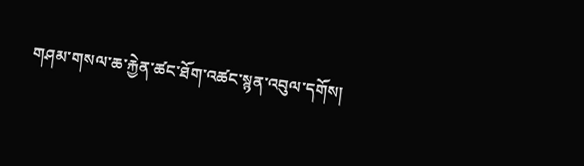གཤམ་གསལ་ཆ་རྐྱེན་ཚང་ཐོག་འཚང་སྙན་འབུལ་དགོས།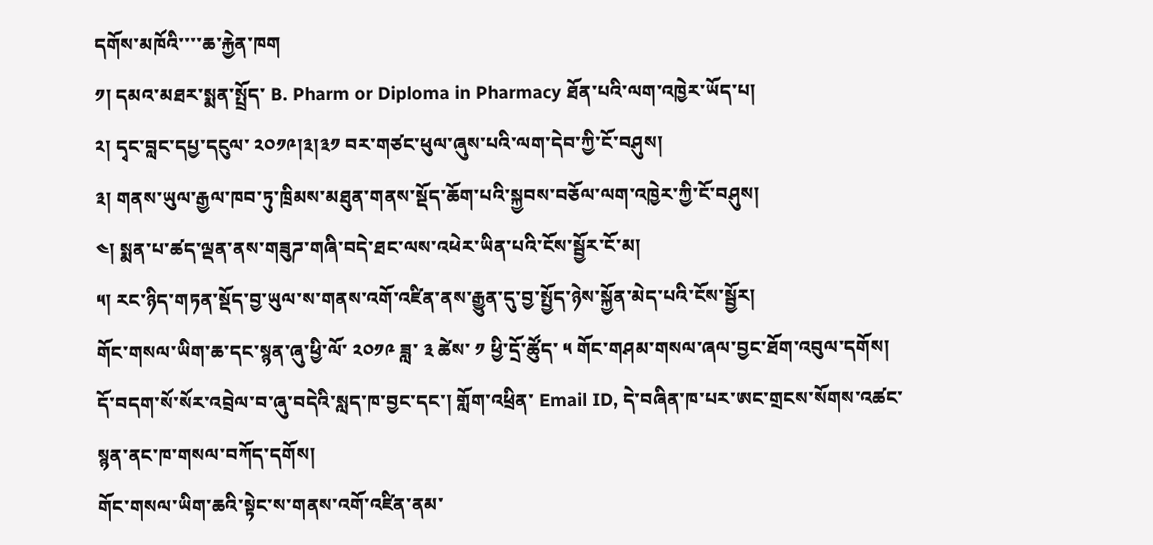དགོས་མཁོའི་་་་ཆ་རྐྱེན་ཁག
༡། དམའ་མཐར་སྨན་སྤྲོད་ B. Pharm or Diploma in Pharmacy ཐོན་པའི་ལག་འཁྱེར་ཡོད་པ།
༢། དྭང་བླང་དཔྱ་དངུལ་ ༢༠༡༩།༣།༣༡ བར་གཙང་ཕུལ་ཞུས་པའི་ལག་དེབ་ཀྱི་ངོ་བཤུས།
༣། གནས་ཡུལ་རྒྱལ་ཁབ་ཏུ་ཁྲིམས་མཐུན་གནས་སྡོད་ཆོག་པའི་སྐྱབས་བཅོལ་ལག་འཁྱེར་ཀྱི་ངོ་བཤུས།
༤། སྨན་པ་ཚད་ལྡན་ནས་གཟུཌ་གཞི་བདེ་ཐང་ལས་འཕེར་ཡིན་པའི་ངོས་སྦྱོར་ངོ་མ།
༥། རང་ཉིད་གཏན་སྡོད་བྱ་ཡུལ་ས་གནས་འགོ་འཛིན་ནས་རྒྱུན་དུ་བྱ་སྤྱོད་ཉེས་སྐྱོན་མེད་པའི་ངོས་སྦྱོར།
གོང་གསལ་ཡིག་ཆ་དང་སྙན་ཞུ་ཕྱི་ལོ་ ༢༠༡༩ ཟླ་ ༣ ཚེས་ ༡ ཕྱི་དྲོ་ཚོུད་ ༥ གོང་གཤམ་གསལ་ཞལ་བྱང་ཐོག་འབུལ་དགོས། དོ་བདག་སོ་སོར་འབྲེལ་བ་ཞུ་བདེའི་སླད་ཁ་བྱང་དང་། གློག་འཕྲིན་ Email ID, དེ་བཞིན་ཁ་པར་ཨང་གྲངས་སོགས་འཚང་སྙན་ནང་ཁ་གསལ་བཀོད་དགོས།
གོང་གསལ་ཡིག་ཆའི་སྟེང་ས་གནས་འགོ་འཛིན་ནམ་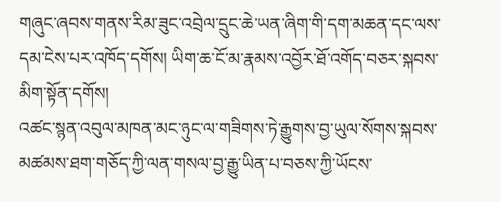གཞུང་ཞབས་གནས་རིམ་ཟུང་འབྲེལ་དྲུང་ཆེ་ཡན་ཞིག་གི་དག་མཆན་དང་ལས་དམ་ངེས་པར་འཁོད་དགོས། ཡིག་ཆ་ངོ་མ་རྣམས་འབྱོར་ཐོ་འགོད་བཅར་སྐབས་མིག་སྟོན་དགོས།
འཚང་སྙན་འབུལ་མཁན་མང་ཉུང་ལ་གཟིགས་ཏེ་རྒྱུགས་བྱ་ཡུལ་སོགས་སྐབས་མཚམས་ཐག་གཅོད་ཀྱི་ལན་གསལ་བྱ་རྒྱུ་ཡིན་པ་བཅས་ཀྱི་ཡོངས་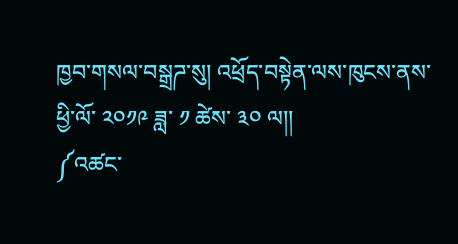ཁྱབ་གསལ་བསྒྲཌ་སུ། འཕྲོད་བསྟེན་ལས་ཁུངས་ནས་ཕྱི་ལོ་ ༢༠༡༩ ཟླ་ ༡ ཚེས་ ༣༠ ལ།།
༼འཚང་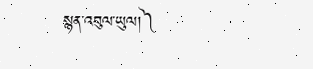སྙན་འབུལ་ཡུལ།༽